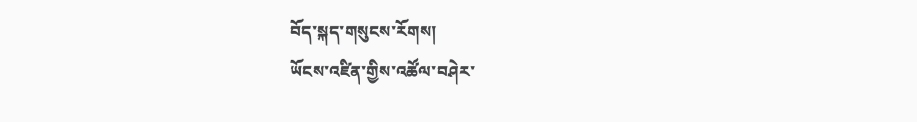བོད་སྐད་གསུངས་རོགས།
ཡོངས་འཛིན་གྱིས་འཚོལ་བཤེར་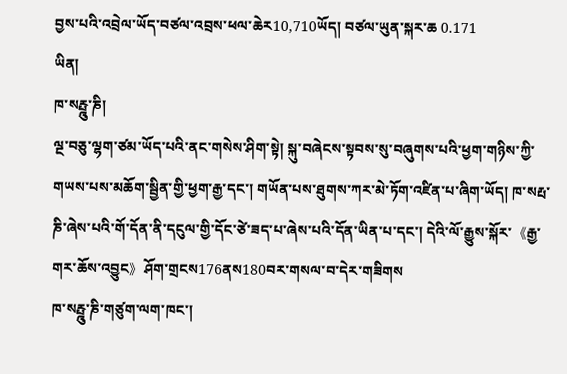བྱས་པའི་འབྲེལ་ཡོད་བཙལ་འབྲས་ཕལ་ཆེར10,710ཡོད། བཙལ་ཡུན་སྐར་ཆ 0.171
ཡིན།
ཁ་སཪྤྰུ་ཎི།
ལྔ་བཅུ་ལྷག་ཙམ་ཡོད་པའི་ནང་གསེས་ཤིག་སྟེ། སྐུ་བཞེངས་སྟབས་སུ་བཞུགས་པའི་ཕྱག་གཉིས་ཀྱི་གཡས་པས་མཆོག་སྦྱིན་གྱི་ཕྱག་རྒྱ་དང་། གཡོན་པས་ཐུགས་ཀར་མེ་ཏོག་འཛིན་པ་ཞིག་ཡོད། ཁ་སརྤ་ཎི་ཞེས་པའི་གོ་དོན་ནི་དངུལ་གྱི་དོང་ཙེ་ཟད་པ་ཞེས་པའི་དོན་ཡིན་པ་དང་། དེའི་ལོ་རྒྱུས་སྐོར་《རྒྱ་གར་ཆོས་འབྱུང》ཤོག་གྲངས176ནས180བར་གསལ་བ་དེར་གཟིགས
ཁ་སཪྤྰུ་ཎི་གཙུག་ལག་ཁང་།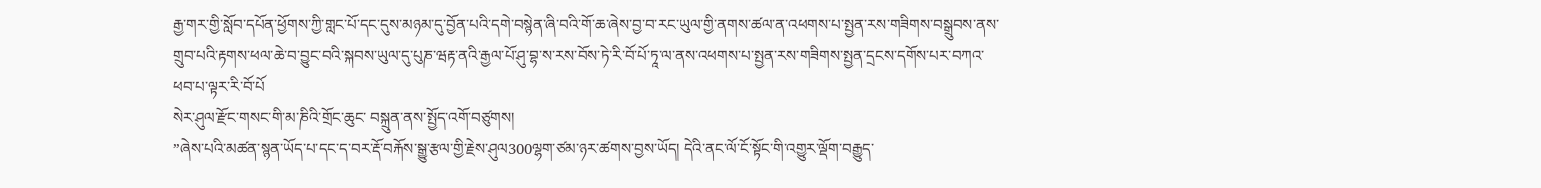རྒྱ་གར་གྱི་སློབ་དཔོན་ཕྱོགས་ཀྱི་གླང་པོ་དང་དུས་མཉམ་དུ་བྱོན་པའི་དགེ་བསྙེན་ཞི་བའི་གོ་ཆ་ཞེས་བྱ་བ་རང་ཡུལ་གྱི་ནགས་ཚལ་ན་འཕགས་པ་སྤྱན་རས་གཟིགས་བསྒྲུབས་ནས་གྲུབ་པའི་རྟགས་ཕལ་ཆེ་བ་བྱུང་བའི་སྐབས་ཡུལ་དུ་པུཎ་ཝརྟ་ནའི་རྒྱལ་པོ་ཤུ་བྷ་ས་རས་བོས་ཏེ་རི་བོ་པོ་ཏཱ་ལ་ནས་འཕགས་པ་སྤྱན་རས་གཟིགས་སྤྱན་དྲངས་དགོས་པར་བཀའ་ཕབ་པ་ལྟར་རི་བོ་པོ
སེར་ཤུལ་རྫོང་གསང་གི་མ་ཎིའི་གྲོང་ཆུང་ བསྐྲུན་ནས་སྤྱོད་འགོ་བཙུགས།
”ཞེས་པའི་མཚན་སྙན་ཡོད་པ་དང་ད་བར་རྡོ་བརྐོས་སྒྱུ་རྩལ་གྱི་རྗེས་ཤུལ300ལྷག་ཙམ་ཉར་ཚགས་བྱས་ཡོད། དེའི་ནང་ལོ་ངོ་སྟོང་གི་འགྱུར་ལྡོག་བརྒྱུད་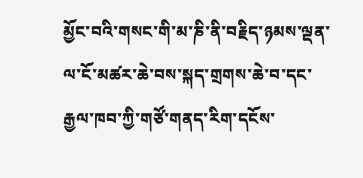མྱོང་བའི་གསང་གི་མ་ཎི་ནི་བརྗིད་ཉམས་ལྡན་ལ་ངོ་མཚར་ཆེ་བས་སྐད་གྲགས་ཆེ་བ་དང་རྒྱལ་ཁབ་ཀྱི་གཙོ་གནད་རིག་དངོས་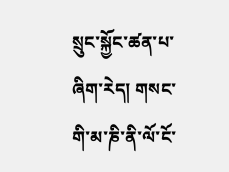སྲུང་སྐྱོང་ཚན་པ་ཞིག་རེད། གསང་གི་མ་ཎི་ནི་ལོ་ངོ་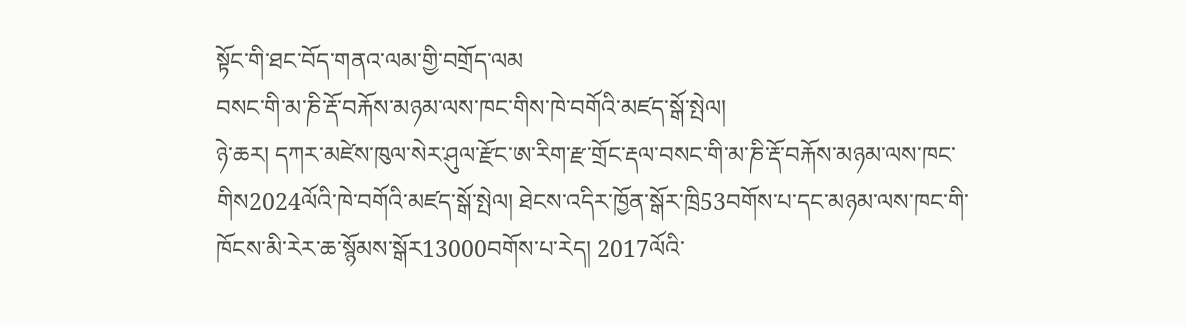སྟོང་གི་ཐང་བོད་གནའ་ལམ་གྱི་བགྲོད་ལམ
བསང་གི་མ་ཎི་རྡོ་བརྐོས་མཉམ་ལས་ཁང་གིས་ཁེ་བགོའི་མཛད་སྒོ་སྤེལ།
ཉེ་ཆར། དཀར་མཛེས་ཁུལ་སེར་ཤུལ་རྫོང་ཨ་རིག་རྫ་གྲོང་རྡལ་བསང་གི་མ་ཎི་རྡོ་བརྐོས་མཉམ་ལས་ཁང་གིས2024ལོའི་ཁེ་བགོའི་མཛད་སྒོ་སྤེལ། ཐེངས་འདིར་ཁྱོན་སྒོར་ཁྲི53བགོས་པ་དང་མཉམ་ལས་ཁང་གི་ཁོངས་མི་རེར་ཆ་སྙོམས་སྒོར13000བགོས་པ་རེད། 2017ལོའི་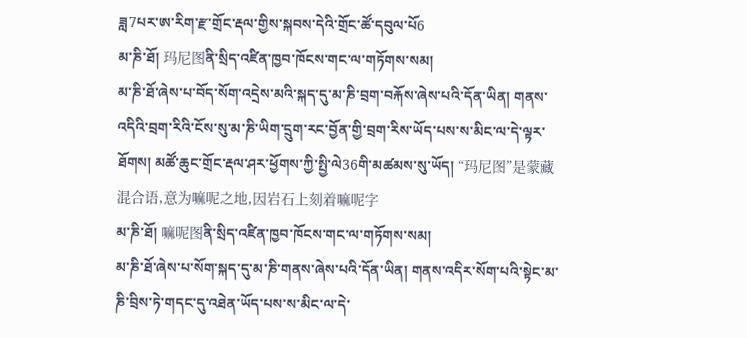ཟླ7པར་ཨ་རིག་རྫ་གྲོང་རྡལ་གྱིས་སྐབས་དེའི་གྲོང་ཚོ་དབུལ་པོ6
མ་ཎི་ཐོ། 玛尼图ནི་སྲིད་འཛིན་ཁྱབ་ཁོངས་གང་ལ་གཏོགས་སམ།
མ་ཎི་ཐོ་ཞེས་པ་བོད་སོག་འདྲེས་མའི་སྐད་དུ་མ་ཎི་བྲག་བརྐོས་ཞེས་པའི་དོན་ཡིན། གནས་འདིའི་བྲག་རིའི་ངོས་སུ་མ་ཎི་ཡིག་དྲུག་རང་བྱོན་གྱི་བྲག་རིས་ཡོད་པས་ས་མིང་ལ་དེ་ལྟར་ཐོགས། མཚོ་ཆུང་གྲོང་རྡལ་ཤར་ཕྱོགས་ཀྱི་སྤྱི་ལེ36གི་མཚམས་སུ་ཡོད། “玛尼图”是蒙藏混合语,意为嘛呢之地,因岩石上刻着嘛呢字
མ་ཎི་ཐོ། 嘛呢图ནི་སྲིད་འཛིན་ཁྱབ་ཁོངས་གང་ལ་གཏོགས་སམ།
མ་ཎི་ཐོ་ཞེས་པ་སོག་སྐད་དུ་མ་ཎི་གནས་ཞེས་པའི་དོན་ཡིན། གནས་འདིར་སོག་པའི་སྟེང་མ་ཎི་བྲིས་ཏེ་གདང་དུ་འཐེན་ཡོད་པས་ས་མིང་ལ་དེ་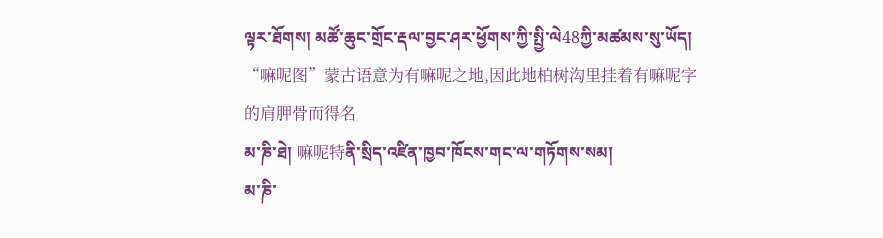ལྟར་ཐོགས། མཚོ་ཆུང་གྲོང་རྡལ་བྱང་ཤར་ཕྱོགས་ཀྱི་སྤྱི་ལེ48ཀྱི་མཚམས་སུ་ཡོད། “嘛呢图”蒙古语意为有嘛呢之地,因此地柏树沟里挂着有嘛呢字的肩胛骨而得名
མ་ཎི་ཐེ། 嘛呢特ནི་སྲིད་འཛིན་ཁྱབ་ཁོངས་གང་ལ་གཏོགས་སམ།
མ་ཎི་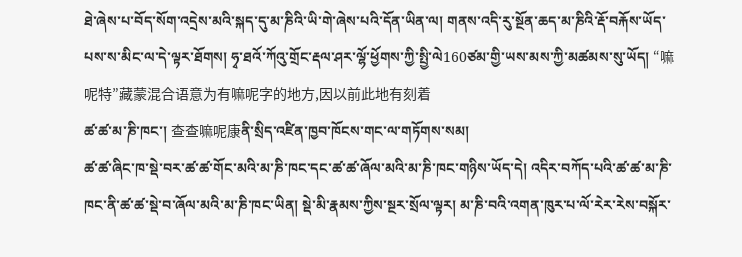ཐེ་ཞེས་པ་བོད་སོག་འདྲེས་མའི་སྐད་དུ་མ་ཎིའི་ཡི་གེ་ཞེས་པའི་དོན་ཡིན་ལ། གནས་འདི་རུ་སྔོན་ཆད་མ་ཎིའི་རྡོ་བརྐོས་ཡོད་པས་ས་མིང་ལ་དེ་ལྟར་ཐོགས། ཧྭ་ཐའོ་ཀོའུ་གྲོང་རྡལ་ཤར་ལྷོ་ཕྱོགས་ཀྱི་སྤྱི་ལེ160ཙམ་གྱི་ཡས་མས་ཀྱི་མཚམས་སུ་ཡོད། “嘛呢特”藏蒙混合语意为有嘛呢字的地方,因以前此地有刻着
ཚ་ཚ་མ་ཎི་ཁང་། 查查嘛呢康ནི་སྲིད་འཛིན་ཁྱབ་ཁོངས་གང་ལ་གཏོགས་སམ།
ཚ་ཚ་ཞིང་ཁ་སྡེ་བར་ཚ་ཚ་གོང་མའི་མ་ཎི་ཁང་དང་ཚ་ཚ་ཞོལ་མའི་མ་ཎི་ཁང་གཉིས་ཡོད་དེ། འདིར་བཀོད་པའི་ཚ་ཚ་མ་ཎི་ཁང་ནི་ཚ་ཚ་སྡེ་བ་ཞོལ་མའི་མ་ཎི་ཁང་ཡིན། སྡེ་མི་རྣམས་ཀྱིས་སྔར་སྲོལ་ལྟར། མ་ཎི་བའི་འགན་ཁུར་པ་ལོ་རེར་རེས་བསྐོར་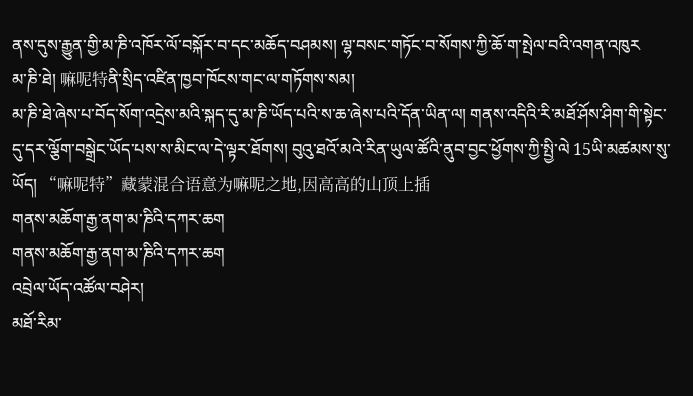ནས་དུས་རྒྱུན་གྱི་མ་ཎི་འཁོར་ལོ་བསྐོར་བ་དང་མཆོད་བཤམས། ལྷ་བསང་གཏོང་བ་སོགས་ཀྱི་ཆོ་ག་སྤེལ་བའི་འགན་འཁུར
མ་ཎི་ཐེ། 嘛呢特ནི་སྲིད་འཛིན་ཁྱབ་ཁོངས་གང་ལ་གཏོགས་སམ།
མ་ཎི་ཐེ་ཞེས་པ་བོད་སོག་འདྲེས་མའི་སྐད་དུ་མ་ཎི་ཡོད་པའི་ས་ཆ་ཞེས་པའི་དོན་ཡིན་ལ། གནས་འདིའི་རི་མཐོ་ཤོས་ཤིག་གི་སྟེང་དུ་དར་ལྕོག་བསྒྲེང་ཡོད་པས་ས་མིང་ལ་དེ་ལྟར་ཐོགས། བུའུ་ཐའོ་མའེ་རིན་ཡུལ་ཚོའི་ནུབ་བྱང་ཕྱོགས་ཀྱི་སྤྱི་ལེ 15ཡི་མཚམས་སུ་ཡོད། “嘛呢特”藏蒙混合语意为嘛呢之地,因高高的山顶上插
གནས་མཆོག་རྒྱ་ནག་མ་ཎིའི་དཀར་ཆག
གནས་མཆོག་རྒྱ་ནག་མ་ཎིའི་དཀར་ཆག
འབྲེལ་ཡོད་འཚོལ་བཤེར།
མཐོ་རིམ་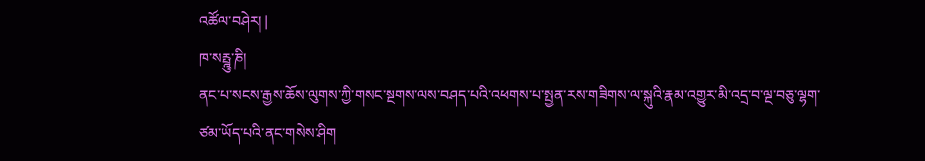འཚོལ་བཤེར། |
ཁ་སཪྤྰུ་ཎི།
ནང་པ་སངས་རྒྱས་ཆོས་ལུགས་ཀྱི་གསང་སྔགས་ལས་བཤད་པའི་འཕགས་པ་སྤྱན་རས་གཟིགས་ལ་སྐུའི་རྣམ་འགྱུར་མི་འདྲ་བ་ལྔ་བཅུ་ལྷག་ཙམ་ཡོད་པའི་ནང་གསེས་ཤིག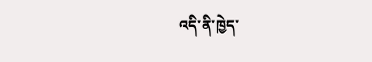འདི་ནི་ཁྱེད་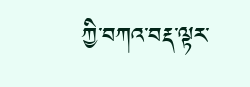ཀྱི་བཀའ་བརྡ་ལྟར་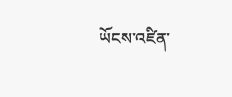ཡོངས་འཛིན་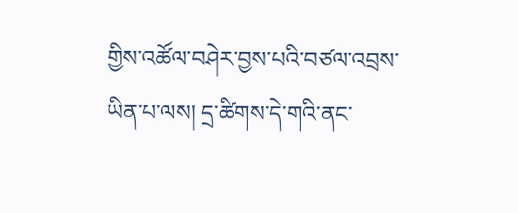གྱིས་འཚོལ་བཤེར་བྱས་པའི་བཙལ་འབྲས་ཡིན་པ་ལས། དྲ་ཚིགས་དེ་གའི་ནང་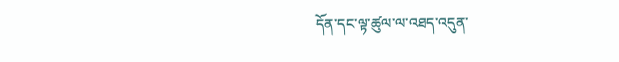དོན་དང་ལྟ་ཚུལ་ལ་འཐད་འདུན་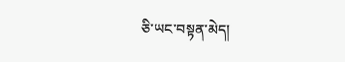ཅི་ཡང་བསྟན་མེད།